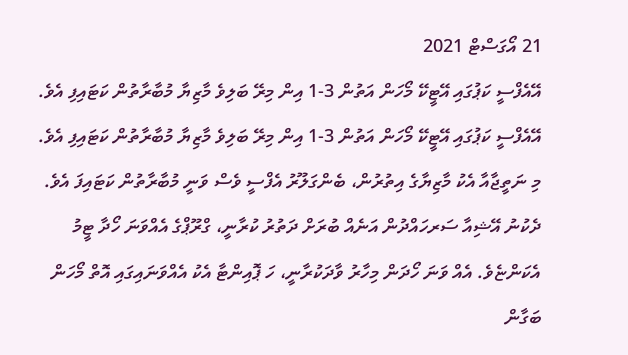21 އޯގަސްޓް 2021
އޭއެފްސީ ކަޕުގައި އޭޓީކޭ މޯހަން އަތުން 3-1 އިން މިރޭ ބަލިވެ މާޒިޔާ މުބާރާތުން ކަޓައިފި އެވެ.
އޭއެފްސީ ކަޕުގައި އޭޓީކޭ މޯހަން އަތުން 3-1 އިން މިރޭ ބަލިވެ މާޒިޔާ މުބާރާތުން ކަޓައިފި އެވެ.
މި ނަތީޖާއާ އެކު މާޒިޔާގެ އިތުރުން، ބެންގަލޫރު އެފްސީ ވެސް ވަނީ މުބާރާތުން ކަޓައިފަ އެވެ. ދެކުނު އޭޝިއާ ސަރހައްދުން އަނެއް ބުރަށް ދަތުރު ކުރާނީ، ގްރޫޕްގެ އެއްވަނަ ހޯދާ ޓީމު އެކަންޏެވެ. އެއް ވަނަ ހޯދަން މިހާރު ވާދަކުރާނީ، ހަ ޕޮއިންޓާ އެކު އެއްވަނައިގައި އޮތް މޯހަން ބަގާން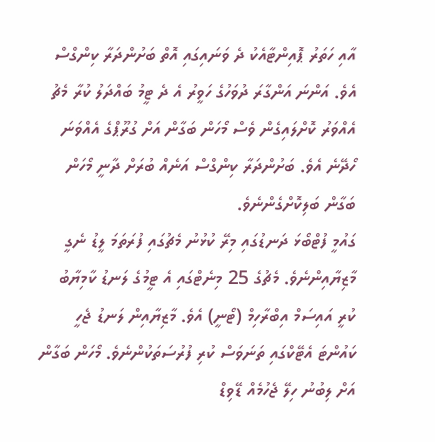އާއި ހަތަރު ޕޮއިންޓާއެކު ދެ ވަނައިގައި އޮތް ބަށުންދަރާ ކިންގްސް އެވެ. އަންނަ އަންގާރަ ދުވަހުގެ ހަވީރު އެ ދެ ޓީމު ބައްދަލު ކުރާ މެޗު އެއްވަރު ކޮށްލައިގެން ވެސް މޯހަން ބަގާން އަށް ގުރޫޕްގެ އެއްވަނަ ހޯދޭނެ އެވެ. ބަށުންދަރާ ކިންގްސް އަނެއް ބުރަށް ދާނީ މޯހަން ބަގާން ބަލިކޮށްގެންނެވެ.
ގައުމީ ފުޓްބޯޅަ ދަނޑުގައި މިރޭ ކުޅުނު މެޗުގައި ފުރަތަމަ ލީޑު ނެގީ މާޒިޔާއިންނެވެ. މެޗުގެ 25 މިނެޓްގައި އެ ޓީމުގެ ލަނޑު ކާމިޔާބު ކުރީ އައިސަމް އިބްރާހިމް (ޓޯނީ) އެވެ. މާޒިޔާއިން ލަނޑު ޖެހީ ކައުންޓަ އެޓޭކްގައި ތަނަވަސް ކުރި ފުރުސަތަކުންނެވެ. މޯހަން ބަގާން އަށް ލިބުނު ހިލޭ ޖެހުމެއް ޑޭވިޑް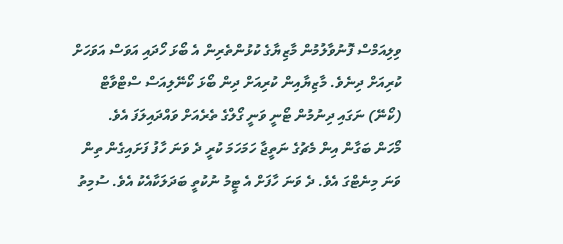ވިލިއަމްސް ފޮނުވާލުމުން މާޒިޔާގެ ކުޅުންތެރިން އެ ބޯޅަ ހޯދައި އަވަސް އަވަހަށް ކުރިއަށް ދިނެވެ. މާޒިޔާއިން ކުރިއަށް ދިން ބޯޅަ ކޯނޭލިއަސް ސްޓްވާޓް (ކޯނޭ) ނަގައި ދިނުމުން ޓޯނީ ވަނީ ގޯލްގެ ތެރެއަށް ވައްދައިލަފަ އެވެ.
މޯހަން ބަގާން އިން މެޗުގެ ނަތީޖާ ހަމަހަމަ ކުރީ ދެ ވަނަ ހާފު ފަށައިގެން ތިން ވަނަ މިނެޓްގަ އެވެ. ދެ ވަނަ ހާފަށް އެ ޓީމު ނުކުތީ ބަދަލަކާއެކު އެވެ. ސުމިތު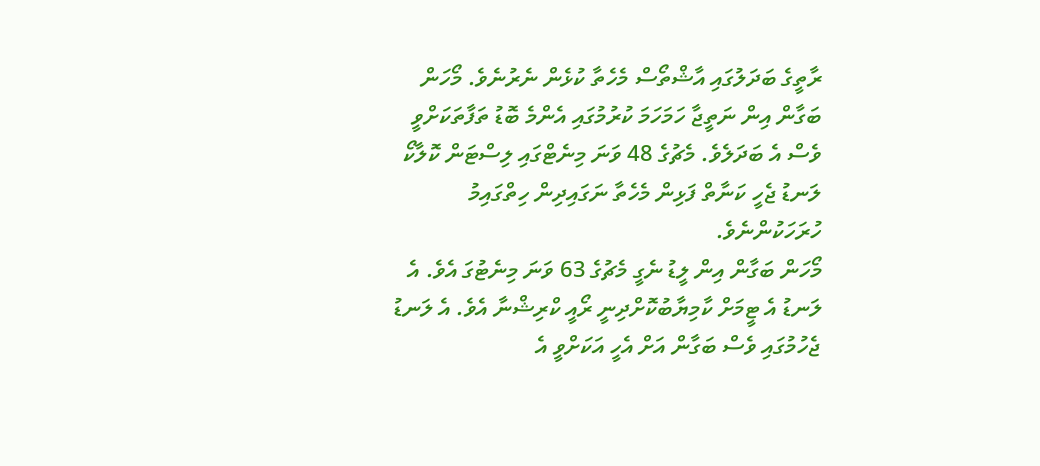ރާތީގެ ބަދަލުގައި އާޝްތޯސް މެހެތާ ކުޅެން ނެރުނެވެ. މޯހަން ބަގާން އިން ނަތީޖާ ހަމަހަމަ ކުރުމުގައި އެންމެ ބޮޑު ތަފާތަކަށްވީ ވެސް އެ ބަދަލެވެ. މެޗުގެ 48 ވަނަ މިނެޓްގައި ލިސްޓަން ކޮލާކޯ ލަނޑު ޖެހީ ކަނާތް ފަޅިން މެހެތާ ނަގައިދިން ހިތްގައިމު ހުރަހަކުންނެވެ.
މޯހަން ބަގާން އިން ލީޑު ނެގީ މެޗުގެ 63 ވަނަ މިނެޓުގަ އެވެ. އެ ލަނޑު އެ ޓީމަށް ކާމިޔާބުކޮށްދިނީ ރޯއީ ކްރިޝްނާ އެވެ. އެ ލަނޑު ޖެހުމުގައި ވެސް ބަގާން އަށް އެހީ އަކަށްވީ އެ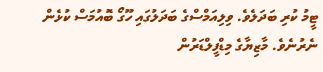ޓީމު ކުރި ބަދަލެވެ. ވިލިއަމްސްގެ ބަދަލުގައި ހޫގޯ ބޮއުމަސް ކުޅެން ނެރުނެވެ. މާޒިޔާގެ މިޑްފީލްޑަރުން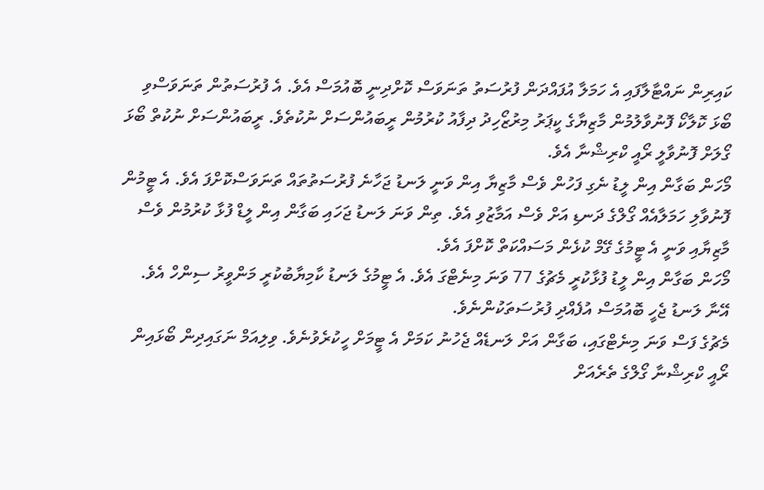ކައިރިން ނައްޓާލާފައި އެ ހަމަލާ އުފައްދަން ފުރުސަތު ތަނަވަސް ކޮށްދިނީ ބޮއުމަސް އެވެ. އެ ފުރުސަތުން ތަނަވަސްވި ބޯޅަ ކޮލާކޯ ފޮނުވާލުމުން މާޒިޔާގެ ކީޕަރު މިރުޒޯހިދު ދިފާއު ކުރުމުން ރީބައުންސަށް ނުކުތެވެ. ރީބައުންސަށް ނުކުތް ބޯޅަ ގޯލަށް ފޮނުވާލީ ރޯއީ ކްރިޝްނާ އެވެ.
މޯހަން ބަގާން އިން ލީޑު ނެގި ފަހުން ވެސް މާޒިޔާ އިން ވަނީ ލަނޑު ޖަހާނެ ފުރުސަތުތައް ތަނަވަސްކޮށްފަ އެވެ. އެ ޓީމުން ފޮނުވާލި ހަމަލާއެއް ގޯލްގެ ދަނޑި އަށް ވެސް އަމާޒުވި އެވެ. ތިން ވަނަ ލަނޑު ޖަހައި ބަގާން އިން ލީޑް ފުޅާ ކުރުމުން ވެސް މާޒިޔާއި ވަނީ އެ ޓީމުގެ ގޭމް ކުޅެން މަސައްކަތް ކޮށްފަ އެވެ.
މޯހަން ބަގާން އިން ލީޑު ފުޅާކުރީ މެޗުގެ 77 ވަނަ މިނެޓްގަ އެވެ. އެ ޓީމުގެ ލަނޑު ކާމިޔާބުކުރީ މަންވީރު ސިންހް އެވެ. އޭނާ ލަނޑު ޖެހީ ބޮއުމަސް އުފެއްދި ފުރުސަތަކުންނެވެ.
މެޗުގެ ފަސް ވަނަ މިނެޓްގައި، ބަގާން އަށް ލަނޑެއް ޖެހުނު ކަމަށް އެ ޓީމަށް ހީކުރެވުނެވެ. ވިލިއަމް ނަގައިދިން ބޯޅައިން ރޯއީ ކްރިޝްނާ ގޯލްގެ ތެރެއަށް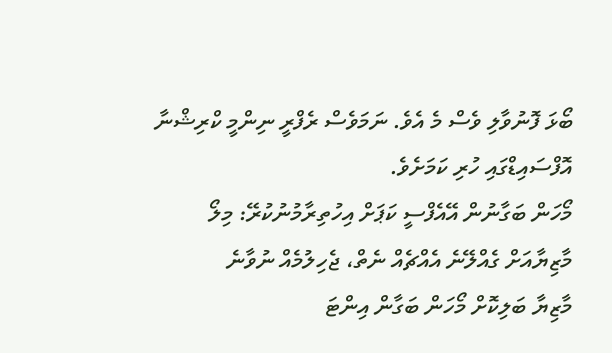ބޯޅަ ފޮނުވާލި ވެސް މެ އެވެ. ނަމަވެސް ރެފްރީ ނިންމީ ކްރިޝްނާ އޮފްސައިޑްގައި ހުރި ކަމަށެވެ.
މޯހަން ބަގާނުން އޭއެފްސީ ކަޕަށް އިހުތިރާމުނުކުރޭ: މިލޯ
މާޒިޔާއަށް ގެއްލޭނެ އެއްޗެއް ނެތް، ޖެހިލުމެއް ނުވާނެ
މާޒިޔާ ބަލިކޮށް މޯހަން ބަގާން އިންޓަ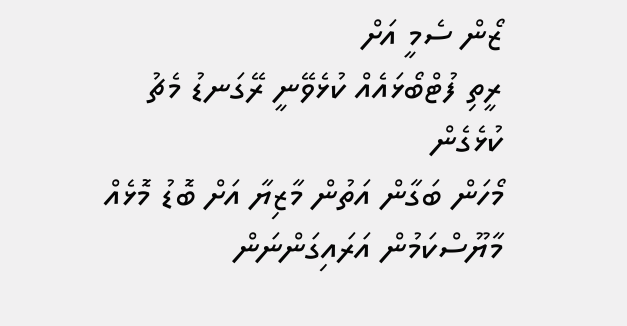ޒޯން ސެމީ އަށް
ރީތި ފުޓްބޯޅައެއް ކުޅެވޭނީ ރޭގަނޑު މެޗު ކުޅެގެން
މޯހަން ބަގާން އަތުން މާޒިޔާ އަށް ބޮޑު މޮޅެއް
މާޔޫސްކަމުން އަރައިގަންނަން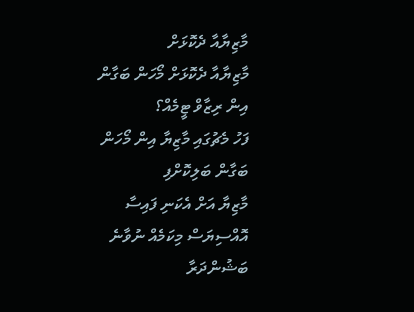މާޒިޔާއާ ދެކޮޅަށް
މާޒިޔާއާ ދެކޮޅަށް މޯހަން ބަގާން އިން ރިޒާވް ޓީމެއް؟
ފަހު މެޗުގައި މާޒިޔާ އިން މޯހަން ބަގާން ބަލިކޮށްފި
މާޒިޔާ އަށް އެކަނި ފައިސާ އޮއްސިޔަސް މިކަމެއް ނުވާނެ
ބަޝުންދަރާ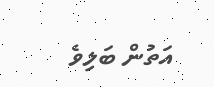އަތުން ބަލިވެ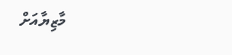މާޒިޔާއަށް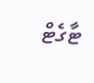ޓާގެޓް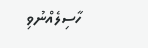ހާސިލެއްނުވި